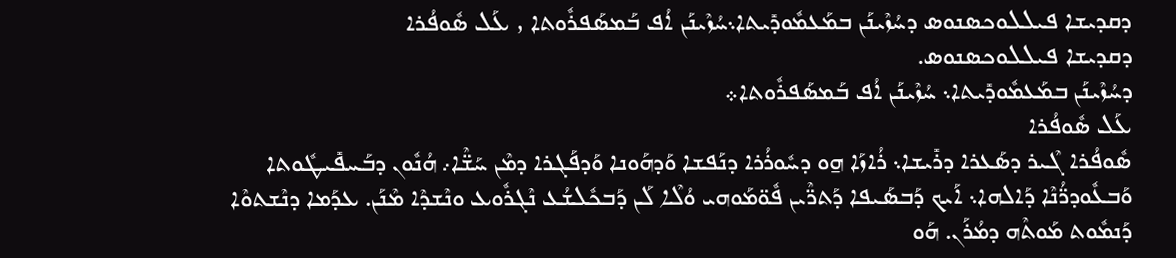ܕܩܕܝܫܐ ܦܝܠܠܘܟܣܢܘܣ ܕܚܳܙܶܝܢܰܢ ܒܡܰܥܡܽܘܕܺܝܬܐ܆ܚܳܙܶܝܢܰܢ ܐܳܦ ܒܰܡܣܰܦܪܽܘܬܐ , ܥܰܠ ܣܽܘܦܳܪܐ
ܕܩܕܝܫܐ ܦܝܠܠܘܟܣܢܘܣ.
ܕܚܳܙܶܝܢܰܢ ܒܡܰܥܡܽܘܕܺܝܬܐ܆ ܚܳܙܶܝܢܰܢ ܐܳܦ ܒܰܡܣܰܦܪܽܘܬܐ܀
ܥܰܠ ܣܽܘܦܳܪܐ
ܣܽܘܦܳܪܐ ܓܶܝܪ ܕܣܰܥܪܐ ܕܪܺܝܫܐ܆ ܪܳܐܙܰܐ ܗ̱ܘ ܕܚܽܘܪܳܪܐ ܕܢܰܦܫܐ ܘܰܕܗܰܘܢܐ ܘܰܕܦܰܓܪܐ ܕܡܶܢ ܚܰܫ̈ܶܐ܇ ܗܳܢܽܘܢ ܕܒܰܚܦܺܝܛܽܘܬܐ ܘܰܒܥܽܘܕܪ̈ܳܢܶܐ ܕܰܐܠܗܐ܆ ܐܰܝܟ ܕܰܒܣܰܝܦܐ ܕܰܬܪ̈ܶܝܢ ܦܽܘ̈ܡܰܘܗܝ ܘܳܠܶܐ ܠܰܢ ܕܰܒܟܽܠܫܳܥ ܢܶܓܪܽܘܥ ܘܢܶܫܕܶܐ ܡܶܢܰܢ. ܥܕܰܡܐ ܕܢܶܫܬܘܶܐ ܕܰܢܡܽܘܬ ܡܰܘܬܶܗ ܕܡܳܪܰܢ. ܗܰܘ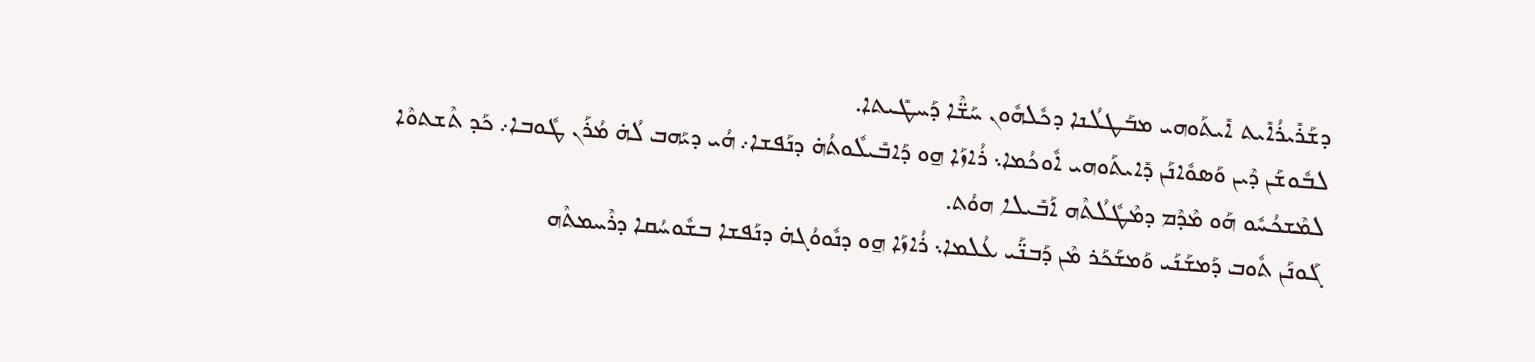ܕܫܰܪܺܝܪܳܐܺܝܬ ܐܺܝܬܰܘܗܝ ܡܒܰܛܠܳܢܐ ܕܟܽܠܗܽܘܢ ܚܰܫ̈ܶܐ ܕܰܚܛܺܝܬܐ.
ܠܒܽܘܫܰܢ ܕܶܝܢ ܘܰܣܘܽܐܢܰܢ ܕܺܐܝܬܰܘܗܝ ܐܽܘܟܳܡܐ܆ ܪܳܐܙܰܐ ܗ̱ܘ ܕܰܐܒܺܝܠܽܘܬܳܗ̇ ܕܢܰܦܫܐ܇ ܗܳܝ ܕܝܰܗܒ ܠܳܗ̇ ܡܳܪܰܢ ܛܽܘܒܐ܇ ܟܰܕ ܬܶܫܬܘܶܐ ܠܡܶܫܟܳܚܽܘ ܗܰܘ ܡܶܕܶܡ ܕܡܶܛܽܠܳܬܶܗ ܐܰܒܺܝܠܐ ܗܘܳܬ.
ܓܰܘܢܰܢ ܬܽܘܒ ܕܰܡܫܰܢܰܝ ܘܰܡܫܰܟܰܪ ܡܶܢ ܕܰܒܢ̈ܰܝ ܥܳܠܡܐ܆ ܪܳܐܙܰܐ ܗ̱ܘ ܕܢܽܘܘܳܓܗ̇ ܕܢܰܦܫܐ ܒܫܽܘܚܳܩܐ ܕܪܶܚܡܬܶܗ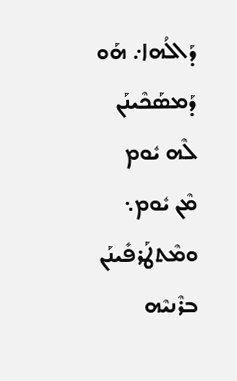ܕܰܐܠܳܗܐ܇ ܗܰܘ ܕܰܡܣܰܟܶܝܢܰܢ ܠܶܗ ܝܽܘܡ ܡܶܢ ܝܽܘܡ܆ ܘܡܶܬܛܰܪܦܺܝܢܰܢ ܒܪܶܢܝܶܗ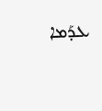ܥܕܰܡܐ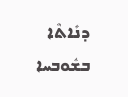ܕܢܺܐܬܶܐ ܒܫܽܘܒܚܐ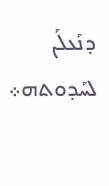ܕܢܰܥܠܰܢ ܠܚܰܕܘܬܗ܀